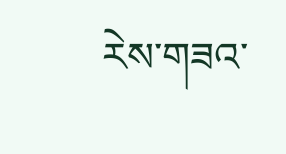རེས་གཟའ་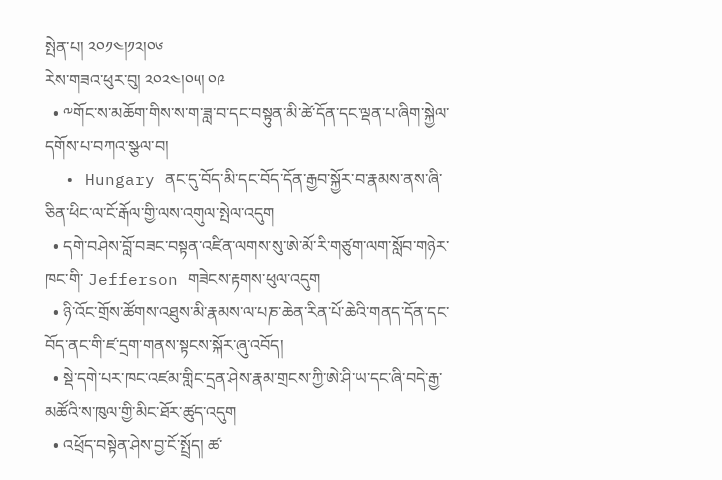སྤེན་པ། ༢༠༡༤།༡༢།༠༦
རེས་གཟའ་ཕུར་བུ། ༢༠༢༤།༠༥། ༠༩
  • ༸གོང་ས་མཆོག་གིས་ས་ག་ཟླ་བ་དང་བསྟུན་མི་ཚེ་དོན་དང་ལྡན་པ་ཞིག་སྐྱེལ་དགོས་པ་བཀའ་སྩལ་བ།
  • Hungary ནང་དུ་བོད་མི་དང་བོད་དོན་རྒྱབ་སྐྱོར་བ་རྣམས་ནས་ཞི་ཅིན་ཕིང་ལ་ངོ་རྒོལ་གྱི་ལས་འགུལ་སྤེལ་འདུག
  • དགེ་བཤེས་བློ་བཟང་བསྟན་འཛིན་ལགས་སུ་ཨེ་མོ་རི་གཙུག་ལག་སློབ་གཉེར་ཁང་གི་ Jefferson གཟེངས་རྟགས་ཕུལ་འདུག
  • ཉི་འོང་གྲོས་ཚོགས་འཐུས་མི་རྣམས་ལ་པཎ་ཆེན་རིན་པོ་ཆེའི་གནད་དོན་དང་བོད་ནང་གི་ཛ་དྲག་གནས་སྟངས་སྐོར་ཞུ་འབོད།
  • སྡེ་དགེ་པར་ཁང་འཛམ་གླིང་དྲན་ཤེས་རྣམ་གྲངས་ཀྱི་ཨེ་ཤི་ཡ་དང་ཞི་བདེ་རྒྱ་མཚོའི་ས་ཁུལ་གྱི་མིང་ཐོར་ཚུད་འདུག
  • འཕྲོད་བསྟེན་ཤེས་བྱ་ངོ་སྤྲོད། ཚ་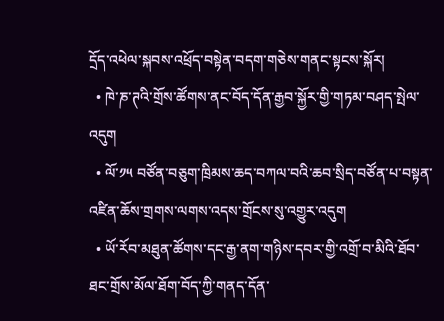དྲོད་འཕེལ་སྐབས་འཕྲོད་བསྟེན་བདག་གཅེས་གནང་སྟངས་སྐོར།
  • ཁེ་ཎ་ཊའི་གྲོས་ཚོགས་ནང་བོད་དོན་རྒྱབ་སྐྱོར་གྱི་གཏམ་བཤད་སྤེལ་འདུག
  • ལོ་༡༥ བཙོན་བཅུག་ཁྲིམས་ཆད་བཀལ་བའི་ཆབ་སྲིད་བཙོན་པ་བསྟན་འཛིན་ཆོས་གྲགས་ལགས་འདས་གྲོངས་སུ་འགྱུར་འདུག
  • ཡོ་རོབ་མཐུན་ཚོགས་དང་རྒྱ་ནག་གཉིས་དབར་གྱི་འགྲོ་བ་མིའི་ཐོབ་ཐང་གྲོས་མོལ་ཐོག་བོད་ཀྱི་གནད་དོན་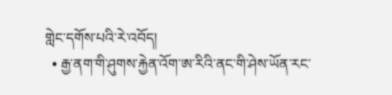གླེང་དགོས་པའི་རེ་འབོད།
  • རྒྱ་ནག་གི་ཤུགས་རྐྱེན་འོག་ཨ་རིའི་ནང་གི་ཤེས་ཡོན་རང་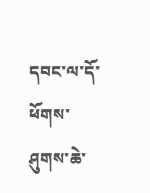དབང་ལ་དོ་ཕོགས་ཤུགས་ཆེ་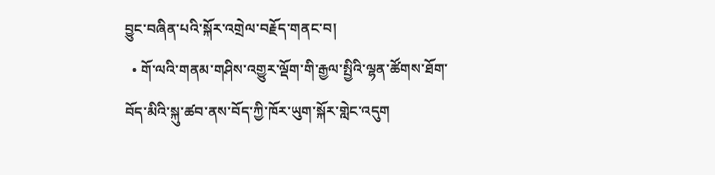བྱུང་བཞིན་པའི་སྐོར་འགྲེལ་བརྗོད་གནང་བ།
  • གོ་ལའི་གནམ་གཤིས་འགྱུར་ལྡོག་གི་རྒྱལ་སྤྱིའི་ལྷན་ཚོགས་ཐོག་བོད་མིའི་སྐུ་ཚབ་ནས་བོད་ཀྱི་ཁོར་ཡུག་སྐོར་གླེང་འདུག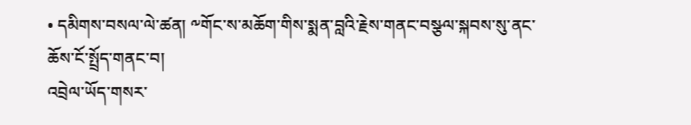• དམིགས་བསལ་ལེ་ཚན། ༸གོང་ས་མཆོག་གིས་སྨན་བླའི་རྗེས་གནང་བསྩལ་སྐབས་སུ་ནང་ཆོས་ངོ་སྤྲོད་གནང་བ།
འབྲེལ་ཡོད་གསར་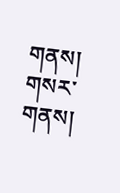གནས།
གསར་གནས།